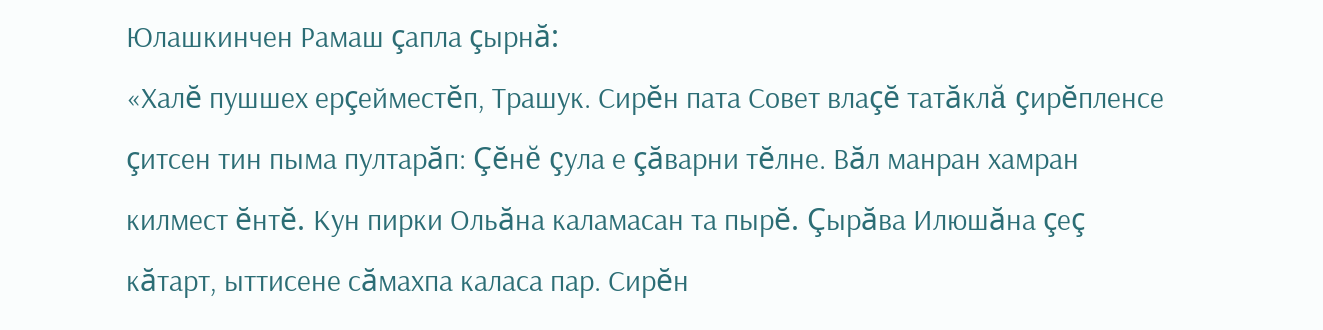Юлашкинчен Рамаш çапла çырнă:
«Халĕ пушшех ерçейместĕп, Трашук. Сирĕн пата Совет влаçĕ татăклă çирĕпленсе çитсен тин пыма пултарăп: Çĕнĕ çула е çăварни тĕлне. Вăл манран хамран килмест ĕнтĕ. Кун пирки Ольăна каламасан та пырĕ. Çырăва Илюшăна çеç кăтарт, ыттисене сăмахпа каласа пар. Сирĕн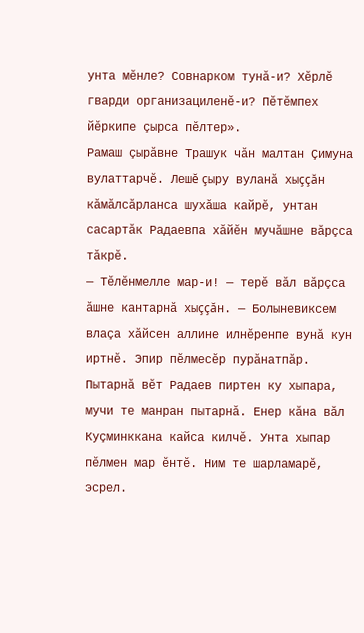унта мĕнле? Совнарком тунă-и? Хĕрлĕ гварди организациленĕ-и? Пĕтĕмпех йĕркипе çырса пĕлтер».
Рамаш çырăвне Трашук чăн малтан Çимуна вулаттарчĕ. Лешĕ çыру вуланă хыççăн кăмăлсăрланса шухăша кайрĕ, унтан сасартăк Радаевпа хăйĕн мучăшне вăрçса тăкрĕ.
— Тĕлĕнмелле мар-и! — терĕ вăл вăрçса ăшне кантарнă хыççăн. — Болыневиксем влаçа хăйсен аллине илнĕренпе вунă кун иртнĕ. Эпир пĕлмесĕр пурăнатпăр. Пытарнă вĕт Радаев пиртен ку хыпара, мучи те манран пытарнă. Енер кăна вăл Куçминккана кайса килчĕ. Унта хыпар пĕлмен мар ĕнтĕ. Ним те шарламарĕ, эсрел.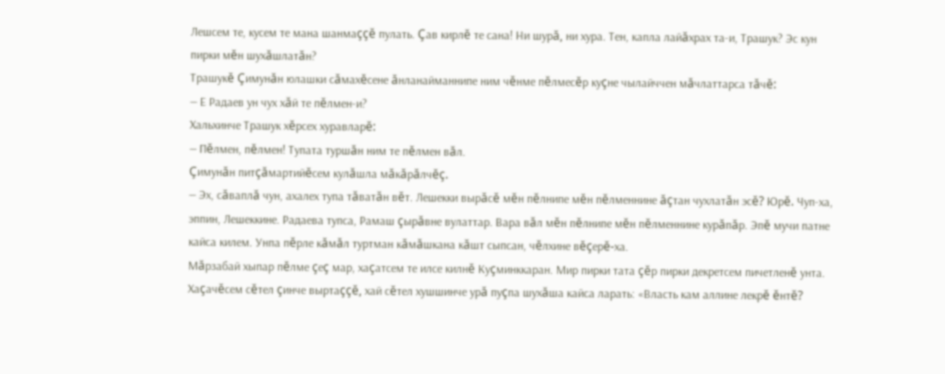Лешсем те, кусем те мана шанмаççĕ пулать. Çав кирлĕ те сана! Ни шурă, ни хура. Тен, капла лайăхрах та-и, Трашук? Эс кун пирки мĕн шухăшлатăн?
Трашукĕ Çимунăн юлашки сăмахĕсене ăнланайманнипе ним чĕнме пĕлмесĕр куçне чылайччен мăчлаттарса тăчĕ:
— Е Радаев ун чух хăй те пĕлмен-и?
Хальхинче Трашук хĕрсех хуравларĕ:
— Пĕлмен, пĕлмен! Тупата туршăн ним те пĕлмен вăл.
Çимунăн питçăмартийĕсем кулăшла мăкăрăлчĕç.
— Эх, сăваплă чун, ахалех тупа тăватăн вĕт. Лешекки вырăсĕ мĕн пĕлнипе мĕн пĕлменнине ăçтан чухлатăн эсĕ? Юрĕ. Чуп-ха, эппин, Лешеккине. Радаева тупса, Рамаш çырăвне вулаттар. Вара вăл мĕн пĕлнипе мĕн пĕлменнине курăпăр. Эпĕ мучи патне кайса килем. Унпа пĕрле кăмăл туртман кăмăшкана кăшт сыпсан, чĕлхине вĕçерĕ-ха.
Мăрзабай хыпар пĕлме çеç мар, хаçатсем те илсе килнĕ Куçминккаран. Мир пирки тата çĕр пирки декретсем пичетленĕ унта. Хаçачĕсем сĕтел çинче выртаççĕ, хай сĕтел хушшинче урă пуçпа шухăша кайса ларать: «Власть кам аллине лекрĕ ĕнтĕ?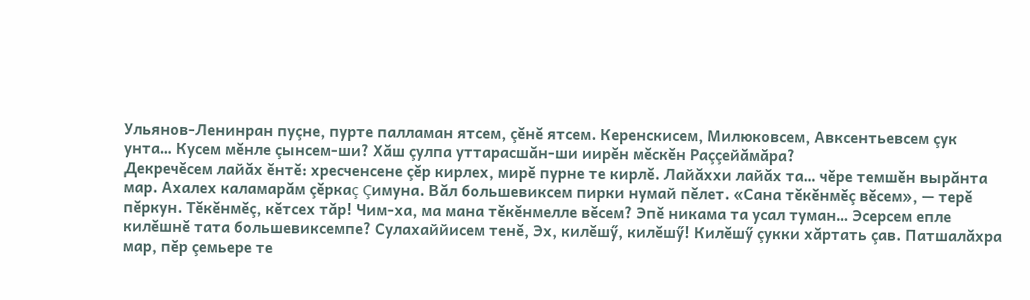Ульянов-Ленинран пуçне, пурте палламан ятсем, çĕнĕ ятсем. Керенскисем, Милюковсем, Авксентьевсем çук унта… Кусем мĕнле çынсем-ши? Хăш çулпа уттарасшăн-ши иирĕн мĕскĕн Раççейăмăра?
Декречĕсем лайăх ĕнтĕ: хресченсене çĕр кирлех, мирĕ пурне те кирлĕ. Лайăххи лайăх та… чĕре темшĕн вырăнта мар. Ахалех каламарăм çĕркаç Çимуна. Вăл большевиксем пирки нумай пĕлет. «Сана тĕкĕнмĕç вĕсем», — терĕ пĕркун. Тĕкĕнмĕç, кĕтсех тăр! Чим-ха, ма мана тĕкĕнмелле вĕсем? Эпĕ никама та усал туман… Эсерсем епле килĕшнĕ тата большевиксемпе? Сулахаййисем тенĕ, Эх, килĕшӳ, килĕшӳ! Килĕшӳ çукки хăртать çав. Патшалăхра мар, пĕр çемьере те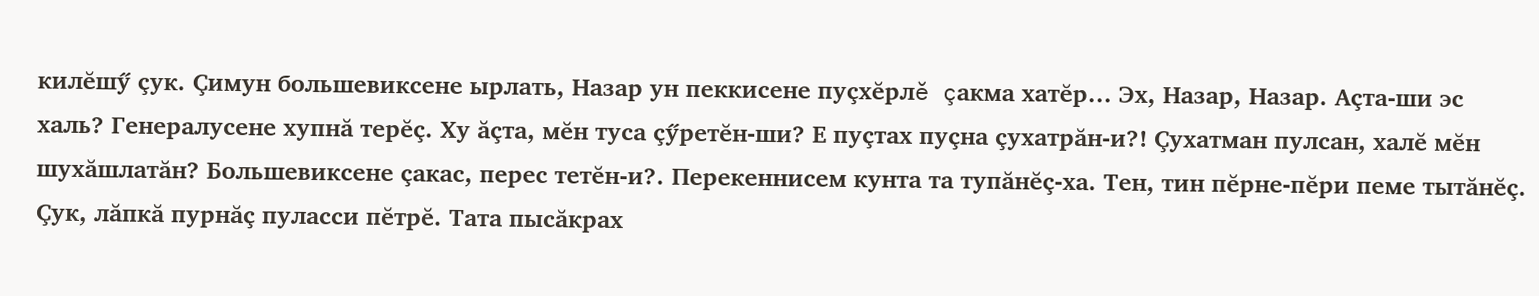килĕшӳ çук. Çимун большевиксене ырлать, Назар ун пеккисене пуçхĕрлĕ çакма хатĕр… Эх, Назар, Назар. Аçта-ши эс халь? Генералусене хупнă терĕç. Ху ăçта, мĕн туса çӳретĕн-ши? Е пуçтах пуçна çухатрăн-и?! Çухатман пулсан, халĕ мĕн шухăшлатăн? Большевиксене çакас, перес тетĕн-и?. Перекеннисем кунта та тупăнĕç-ха. Тен, тин пĕрне-пĕри пеме тытăнĕç. Çук, лăпкă пурнăç пуласси пĕтрĕ. Тата пысăкрах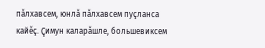пăлхавсем, юнлă пăлхавсем пуçланса кайĕç. Çимун каларăшле, большевиксем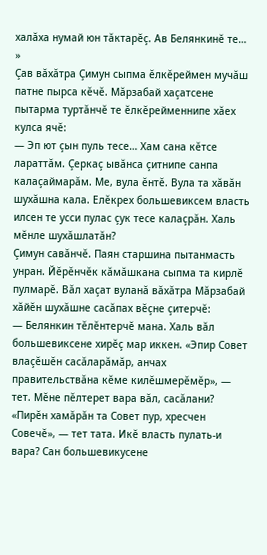халăха нумай юн тăктарĕç. Ав Белянкинĕ те… »
Çав вăхăтра Çимун сыпма ĕлкĕреймен мучăш патне пырса кĕчĕ. Мăрзабай хаçатсене пытарма туртăнчĕ те ĕлкĕрейменнипе хăех кулса ячĕ:
— Эп ют çын пуль тесе… Хам сана кĕтсе лараттăм. Çеркаç ывăнса çитнипе санпа калаçаймарăм. Ме, вула ĕнтĕ. Вула та хăвăн шухăшна кала. Елĕкрех большевиксем власть илсен те усси пулас çук тесе калаçрăн. Халь мĕнле шухăшлатăн?
Çимун савăнчĕ. Паян старшина пытанмасть унран. Йĕрĕнчĕк кăмăшкана сыпма та кирлĕ пулмарĕ. Вăл хаçат вуланă вăхăтра Мăрзабай хăйĕн шухăшне сасăпах вĕçне çитерчĕ:
— Белянкин тĕлĕнтерчĕ мана. Халь вăл большевиксене хирĕç мар иккен. «Эпир Совет влаçĕшĕн сасăларăмăр, анчах правительствăна кĕме килĕшмерĕмĕр», — тет. Мĕне пĕлтерет вара вăл, сасăлани? «Пирĕн хамăрăн та Совет пур, хресчен Совечĕ», — тет тата. Икĕ власть пулать-и вара? Сан большевикусене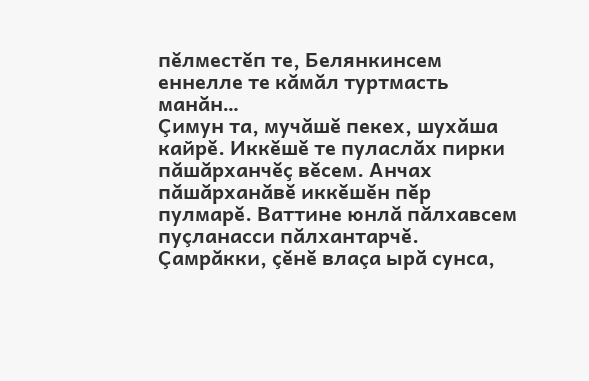пĕлместĕп те, Белянкинсем еннелле те кăмăл туртмасть манăн…
Çимун та, мучăшĕ пекех, шухăша кайрĕ. Иккĕшĕ те пуласлăх пирки пăшăрханчĕç вĕсем. Анчах пăшăрханăвĕ иккĕшĕн пĕр пулмарĕ. Ваттине юнлă пăлхавсем пуçланасси пăлхантарчĕ. Çамрăкки, çĕнĕ влаçа ырă сунса,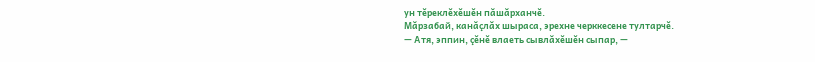ун тĕреклĕхĕшĕн пăшăрханчĕ.
Мăрзабай, канăçлăх шыраса, эрехне черккесене тултарчĕ.
— Атя, эппин, çĕнĕ влаеть сывлăхĕшĕн сыпар, —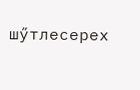шӳтлесерех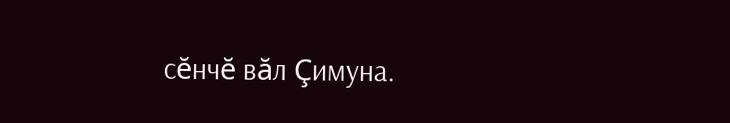сĕнчĕ вăл Çимуна.